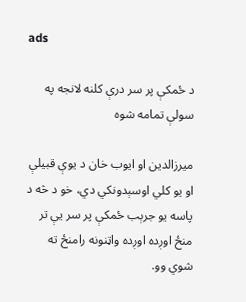ads

د ځمکې پر سر درې کلنه لانجه په سولې تمامه شوه

ميرزالدين او ايوب خان د يوې قبيلې او يو کلي اوسېدونکي دي، خو د څه د پاسه يو جرېب ځمکې پر سر يې تر منځ اوږده اوږده واټنونه رامنځ ته شوي وو.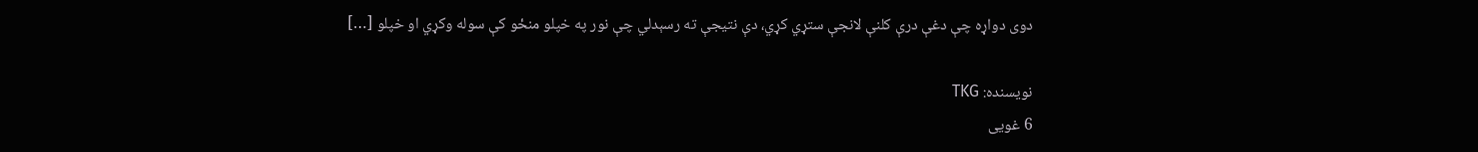دوی دواړه چې دغې درې کلنې لانجې ستړي کړي، دې نتیجې ته رسېدلي چې نور په خپلو منځو کې سوله وکړي او خپلو […]

نویسنده: TKG
6 غویی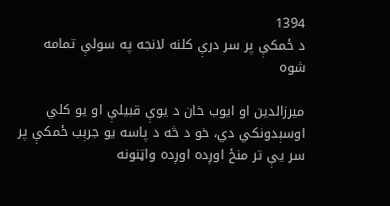1394
د ځمکې پر سر درې کلنه لانجه په سولې تمامه شوه

ميرزالدين او ايوب خان د يوې قبيلې او يو کلي اوسېدونکي دي، خو د څه د پاسه يو جرېب ځمکې پر سر يې تر منځ اوږده اوږده واټنونه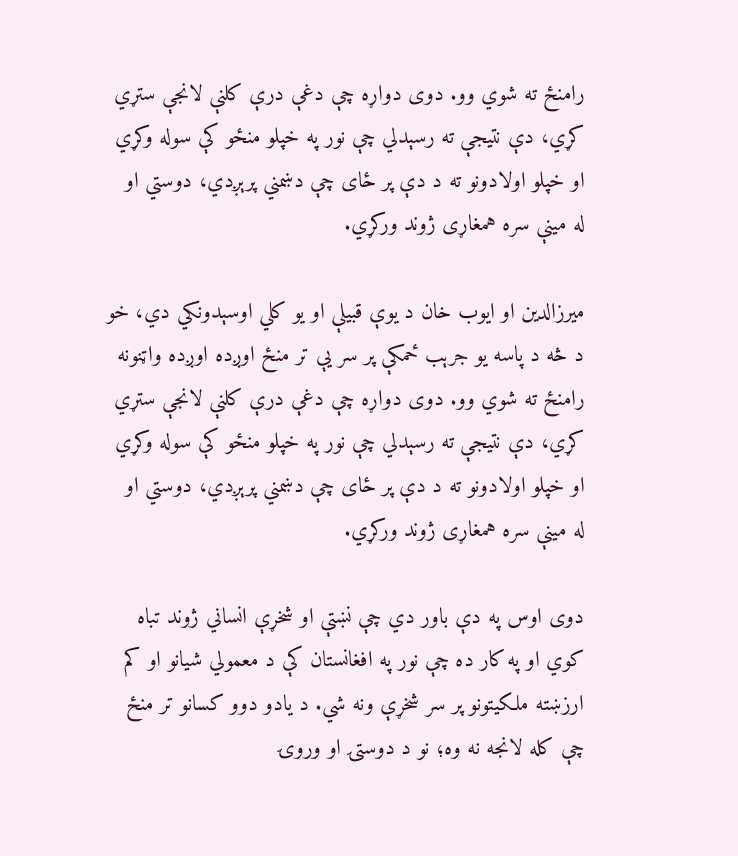رامنځ ته شوي وو. دوی دواړه چې دغې درې کلنې لانجې ستړي کړي، دې نتیجې ته رسېدلي چې نور په خپلو منځو کې سوله وکړي او خپلو اولادونو ته د دې پر ځای چې دښمني پرېږدي، دوستي او له مينې سره همغاړی ژوند ورکړي.

ميرزالدين او ايوب خان د يوې قبيلې او يو کلي اوسېدونکي دي، خو د څه د پاسه يو جرېب ځمکې پر سر يې تر منځ اوږده اوږده واټنونه رامنځ ته شوي وو. دوی دواړه چې دغې درې کلنې لانجې ستړي کړي، دې نتیجې ته رسېدلي چې نور په خپلو منځو کې سوله وکړي او خپلو اولادونو ته د دې پر ځای چې دښمني پرېږدي، دوستي او له مينې سره همغاړی ژوند ورکړي.

دوی اوس په دې باور دي چې نښتې او شخړې انساني ژوند تباه کوي او په کار ده چې نور په افغانستان کې د معمولي شيانو او کم ارزښته ملکيتونو پر سر شخړې ونه شي. د يادو دوو کسانو تر منځ چې کله لانجه نه وه؛ نو د دوستۍ او وروۍ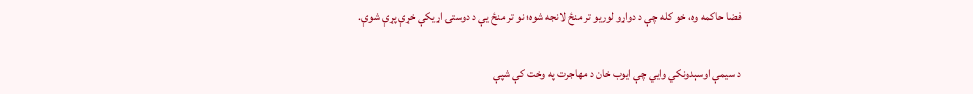فضا حاکمه وه، خو کله چې د دواړو لوريو تر منځ لانجه شوه؛ نو تر منځ يې د دوستۍ اړيکې خړې پړې شوې.

د سيمې اوسېدونکي وايي چې ايوب خان د مهاجرت په وخت کې شپې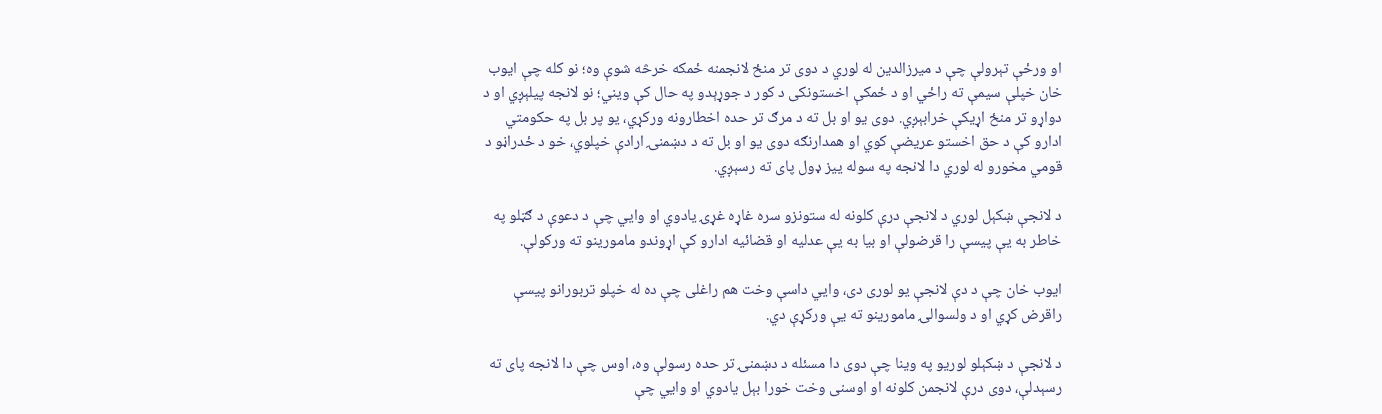او ورځې تېرولې چې د ميرزالدين له لوري د دوی تر منځ لانجمنه ځمکه خرڅه شوې وه؛ نو کله چې ايوب خان خپلې سيمې ته راځي او د ځمکې اخستونکی د کور د جوړېدو په حال کې ويني؛ نو لانجه پيلېږي او د دواړو تر منځ اړيکې خرابېږي. دوی يو او بل ته د مرګ تر حده اخطارونه ورکړي، يو پر بل په حکومتي ادارو کې د حق اخستو عريضې کوي او همدارنګه دوی يو او بل ته د دښمنۍ ارادې خپلوي، خو د ځدراڼو د قومي مخورو له لوري دا لانجه په سوله ييز ډول پای ته رسېږي.

د لانجې ښکېل لوري د لانجې درې کلونه له ستونزو سره غاړه غړۍ يادوي او وايي چې د دعوې د ګټلو په خاطر به يې پيسې را قرضولې او بيا به يې عدليه او قضائیه ادارو کې اړوندو مامورينو ته ورکولې.

ايوب خان چې د دې لانجې يو لوری دی، وايي داسې وخت هم راغلی چې ده له خپلو تربورانو پيسې راقرض کړي او د ولسوالۍ مامورينو ته یې ورکړې دي.

د لانجې د ښکېلو لوريو په وينا چې دوی دا مسئله د دښمنۍ تر حده رسولې وه، اوس چې دا لانجه پای ته رسېدلې، دوی درې لانجمن کلونه او اوسنی وخت خورا بېل يادوي او وايي چې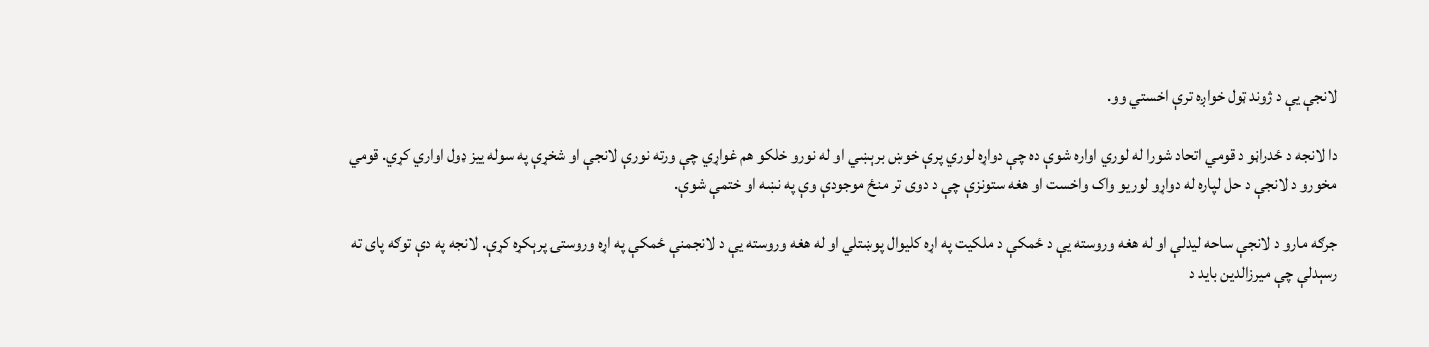لانجې يې د ژوند ټول خواږه ترې اخستي وو.

دا لانجه د ځدراڼو د قومي اتحاد شورا له لوري اواره شوې ده چې دواړه لوري پرې خوښ برېښي او له نورو خلکو هم غواړي چې ورته نورې لانجې او شخړې په سوله ييز ډول اواري کړي. قومي مخورو د لانجې د حل لپاره له دواړو لوريو واک واخست او هغه ستونزې چې د دوی تر منځ موجودې وې په نښه او ختمې شوې.

جرګه مارو د لانجې ساحه ليدلې او له هغه وروسته يې د ځمکې د ملکيت په اړه کليوال پوښتلي او له هغه وروسته يې د لانجمنې ځمکې په اړه وروستۍ پرېکړه کړې. لانجه په دې توګه پای ته رسېدلې چې ميرزالدين بايد د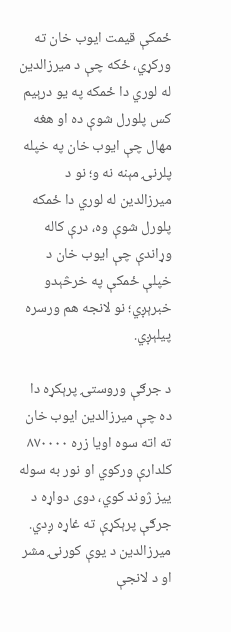ځمکې قيمت ايوب خان ته ورکړي، ځکه چې د ميرزالدين له لوري دا ځمکه په يو درېيم کس پلورل شوې ده او هغه مهال چې ايوب خان په خپله پلرنۍ مېنه نه و؛ نو د ميرزالدين له لوري دا ځمکه پلورل شوې وه، درې کاله وړاندې چې ايوب خان د خپلې ځمکې په خرڅېدو خبرېږي؛ نو لانجه هم ورسره پيلېږي.

د جرګې وروستۍ پرېکړه دا ده چې ميرزالدين ايوب خان ته اته سوه اويا زره ۸۷۰۰۰۰ کلدارې ورکوي او نور به سوله ييز ژوند کوي، دوی دواړه د جرګې پرېکړې ته غاړه ږدي. ميرزالدين د يوې کورنۍ مشر او د لانجې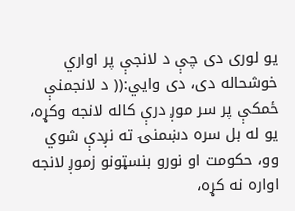يو لوری دی چې د لانجې پر اواري خوشحاله دی، دی وايي:(( د لانجمنې ځمکې پر سر موږ درې کاله لانجه وکړه، يو له بل سره دښمنۍ ته نږدې شوي وو، حکومت او نورو بنسټونو زموږ لانجه اواره نه کړه،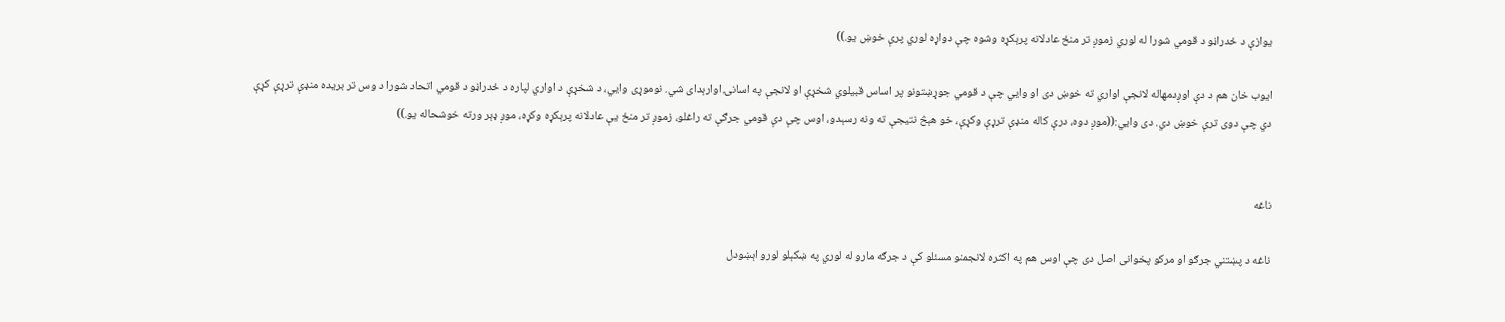يوازې د ځدراڼو د قومي شورا له لوري زموږ تر منځ عادلانه پرېکړه وشوه چې دواړه لوري پرې خوښ يو.))

ايوب خان هم د دې اوږدمهاله لانجې اواري ته خوښ دی او وايي چې د قومي جوړښتونو پر اساس قبيلوي شخړې او لانجې په اسانۍ اوارېدای شي. نوموړی وايي، د شخړې د اواري لپاره د ځدراڼو د قومي اتحاد شورا د وس تر بريده منډې ترړې کړې دي چې دوی ترې خوښ دي. دی وايي:((موږ دوه، درې کاله منډې ترړې وکړې، خو هېڅ نتيجې ته ونه رسېدو، اوس چې دې قومي جرګې ته راغلو، زموږ تر منځ يې عادلانه پرېکړه وکړه، موږ ډېر ورته خوشحاله يو.))


ناغه

ناغه د پښتني جرګو او مرکو پخوانی اصل دی چې اوس هم په اکثره لانجمنو مسئلو کې د جرګه مارو له لوري په ښکېلو لورو اېښودل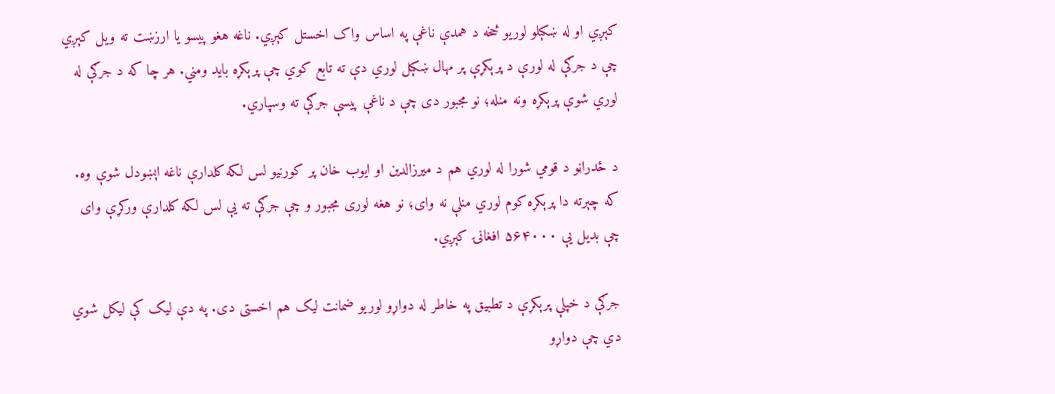کېږي او له ښکېلو لوريو څخه د همدې ناغې په اساس واک اخستل کېږي. ناغه هغو پيسو يا ارزښت ته ويل کېږي چې د جرګې له لورې د پرېکړې پر مهال ښکېل لوري دې ته تابع کوي چې پرېکړه بايد ومني. هر چا که د جرګې له لوري شوې پرېکړه ونه منله؛ نو مجبور دی چې د ناغې پيسې جرګې ته وسپاري.

د ځدراڼو د قومي شورا له لوري هم د ميرزالدين او ايوب خان پر کورنيو لس لکه کلدارې ناغه اېښودل شوې وه. که چېرته دا پرېکړه کوم لوري منلې نه وای؛ نو هغه لوری مجبور و چې جرګې ته يې لس لکه کلدارې ورکړې وای چې بديل يې ۵۶۴۰۰۰ افغانۍ کېږي.

جرګې د خپلې پرېکړې د تطبيق په خاطر له دواړو لوريو ضمانت ليک هم اخستی دی. په دې ليک کې ليکل شوي دي چې دواړو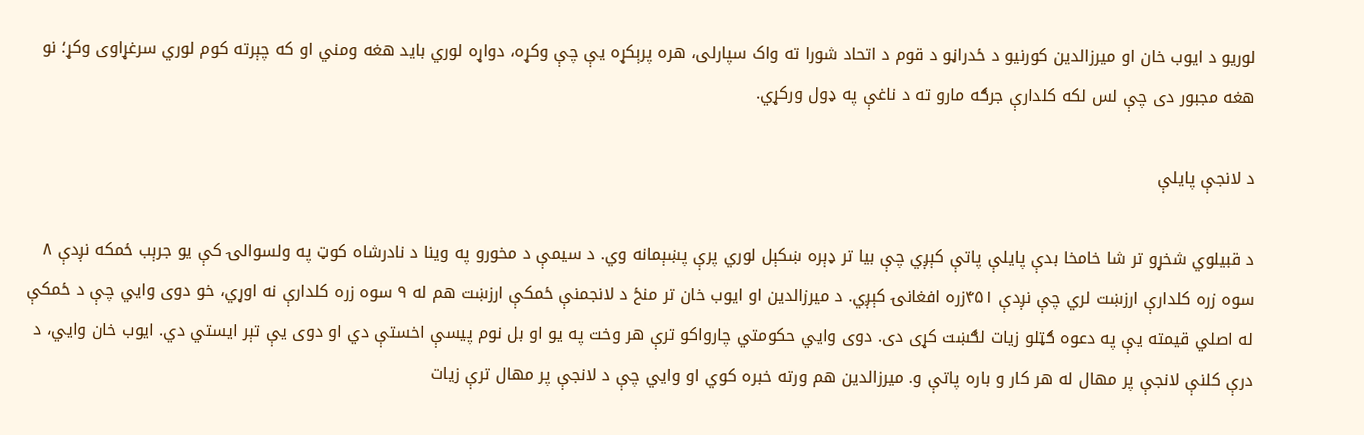لوريو د ايوب خان او ميرزالدين کورنيو د ځدراڼو د قوم د اتحاد شورا ته واک سپارلی، هره پرېکړه يې چې وکړه، دواړه لوري بايد هغه ومني او که چېرته کوم لوري سرغړاوی وکړ؛ نو هغه مجبور دی چې لس لکه کلدارې جرګه مارو ته د ناغې په ډول ورکړي.

د لانجې پايلې

د قبيلوي شخړو تر شا خامخا بدې پايلې پاتې کېږي چې بيا تر ډېره ښکېل لوري پرې پښېمانه وي. د سيمې د مخورو په وينا د نادرشاه کوټ په ولسوالۍ کې يو جرېب ځمکه نږدې ۸ سوه زره کلدارې ارزښت لري چې نږدې ۴۵۱زره افغانۍ کېږي. د ميرزالدين او ايوب خان تر منځ د لانجمنې ځمکې ارزښت هم له ۹ سوه زره کلدارې نه اوړي، خو دوی وايي چې د ځمکې له اصلي قيمته يې په دعوه ګټلو زيات لګښت کړی دی. دوی وايي حکومتي چارواکو ترې هر وخت په يو او بل نوم پيسې اخستې دي او دوی يې تېر ایستي دي. ايوب خان وايي، د درې کلنې لانجې پر مهال له هر کار و باره پاتې و. ميرزالدين هم ورته خبره کوي او وايي چې د لانجې پر مهال ترې زيات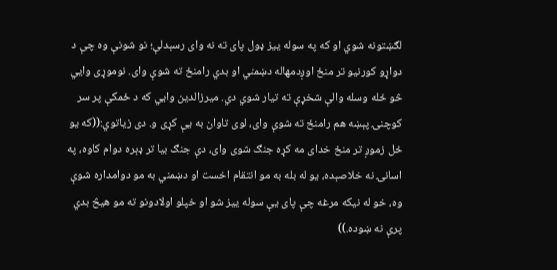لګښتونه شوي او که په سوله ييز ډول پای ته نه وای رسېدلې؛ نو شونې وه چې د دواړو کورنيو تر منځ اوږدمهاله دښمني او بدي رامنځ ته شوې وای. نوموړی وايي څو ځله وسله والې شخړې ته تيار شوي دي. ميرزالدين وايي که د ځمکې پر سر کوچنۍ پېښه هم رامنځ ته شوې وای، لوی تاوان به يې کړی و. دی زياتوي:((که يو ځل زموږ تر منځ خدای مه کړه جنګ شوی وای، دې جنګ بيا تر ډېره دوام کاوه، په اسانۍ نه خلاصېده، يو له بله به مو انتقام اخست او دښمني به مو دوامداره شوې وه، خو له نيکه مرغه چې پای يې سوله ييز شو او خپلو اولادونو ته مو هيڅ بدي پرې نه ښوده.))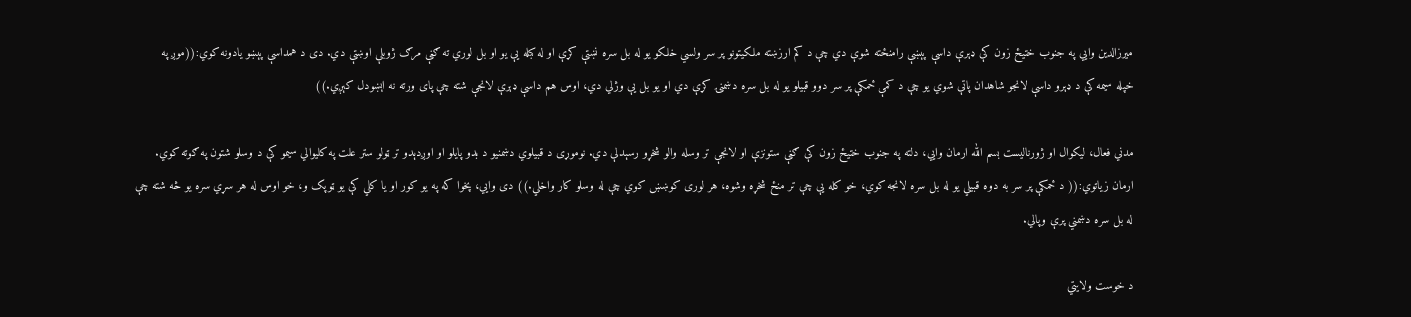ميرزالدين وايي په جنوب ختيځ زون کې ډېرې داسې پېښې رامنځته شوې دي چې د کم ارزښته ملکيتونو پر سر ولسي خلکو يو له بل سره نښتې کړې او له کبله يې يو او بل لوري ته ګڼې مرګ ژوبلې اوښتې دي. دی د همداسې پېښو يادونه کوي:((موږ په خپله سيمه کې د ډېرو داسې لانجو شاهدان پاتې شوي يو چې د کمې ځمکې پر سر دوو قبيلو يو له بل سره دښمنۍ کړې دي او يو بل يې وژلي دي، اوس هم داسې ډېرې لانجې شته چې پای ورته نه اېښودل کېږي.))

مدني فعال، ليکوال او ژورناليست بسم الله ارمان وايي، دلته په جنوب ختيځ زون کې ګڼې ستونزې او لانجې تر وسله والو شخړو رسېدلې دي. نوموړی د قبيلوي دښمنيو د بدو پايلو او اوږدېدو تر ټولو ستر علت په کليوالي سيمو کې د وسلو شتون په ګوته کوي. ارمان زياتوي:(( د ځمکې پر سر به دوه قبيلي يو له بل سره لانجه کوي، خو کله يې چې تر منځ شخړه وشوه، هر لوری کوښښ کوي چې له وسلو کار واخلي.)) دی وايي، پخوا که په يو کور او يا کلي کې يو ټوپک و، خو اوس له هر سړي سره يو څه شته چې له بل سره دښمني پرې وپالي.

د خوست ولايتي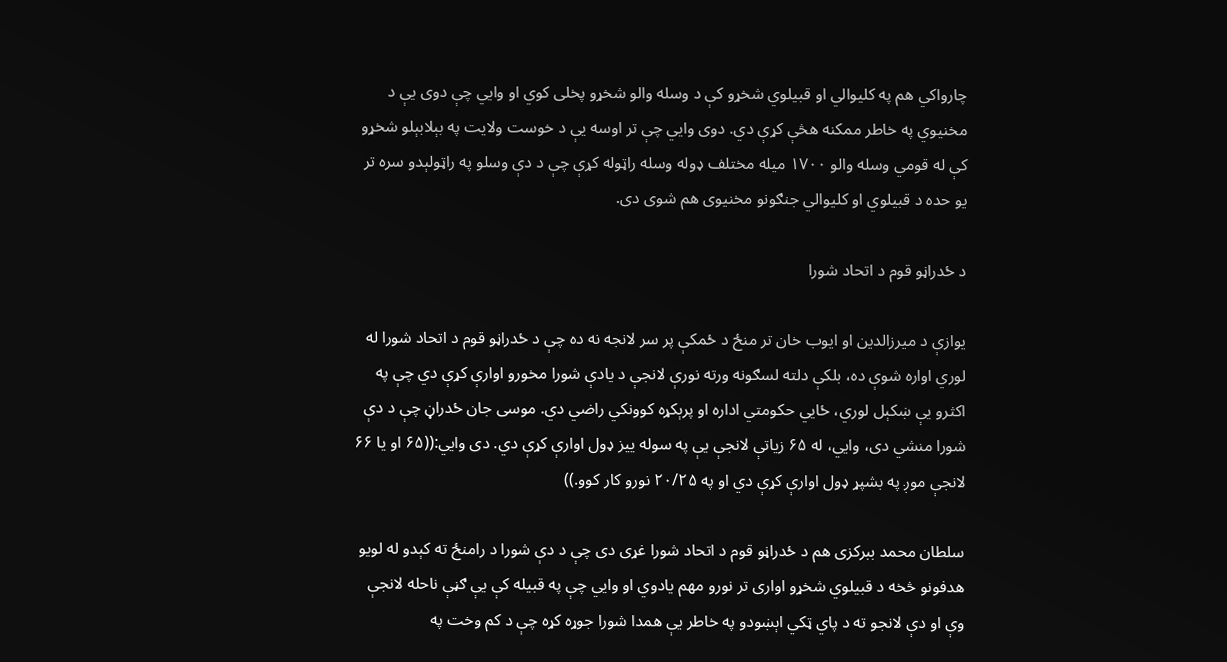چارواکي هم په کليوالي او قبيلوي شخړو کې د وسله والو شخړو پخلی کوي او وايي چې دوی يې د مخنيوي په خاطر ممکنه هڅې کړې دي. دوی وايي چې تر اوسه يې د خوست ولايت په بېلابېلو شخړو کې له قومي وسله والو ۱۷۰۰ ميله مختلف ډوله وسله راټوله کړې چې د دې وسلو په راټولېدو سره تر يو حده د قبيلوي او کليوالي جنګونو مخنيوی هم شوی دی.

د ځدراڼو قوم د اتحاد شورا

يوازې د ميرزالدين او ايوب خان تر منځ د ځمکې پر سر لانجه نه ده چې د ځدراڼو قوم د اتحاد شورا له لوري اواره شوې ده، بلکې دلته لسګونه ورته نورې لانجې د يادې شورا مخورو اوارې کړې دي چې په اکثرو يې ښکېل لوري، ځايي حکومتي اداره او پرېکړه کوونکي راضي دي. موسی جان ځدراڼ چې د دې شورا منشي دی، وايي، له ۶۵ زياتې لانجې يې په سوله ييز ډول اوارې کړې دي. دی وايي:((۶۵ او يا ۶۶ لانجې موږ په بشپړ ډول اوارې کړې دي او په ۲۰/۲۵ نورو کار کوو.))

سلطان محمد ببرکزی هم د ځدراڼو قوم د اتحاد شورا غړی دی چې د دې شورا د رامنځ ته کېدو له لويو هدفونو څخه د قبيلوي شخړو اواری تر نورو مهم يادوي او وايي چې په قبيله کې يې ګڼې ناحله لانجې وې او دې لانجو ته د پاي ټکي اېښودو په خاطر يې همدا شورا جوړه کړه چې د کم وخت په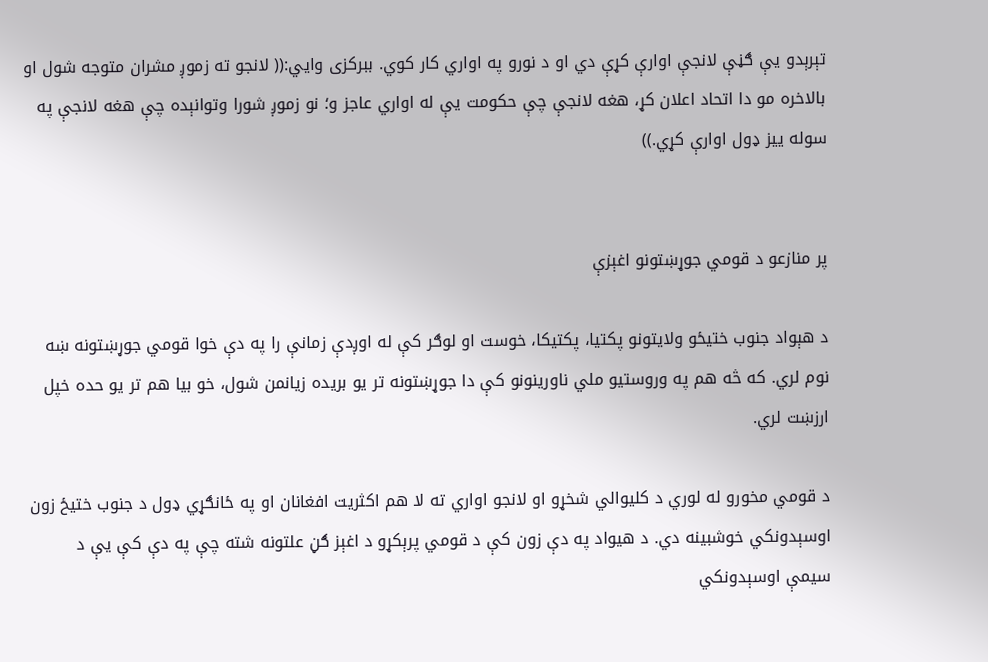تېرېدو يې ګڼې لانجې اوارې کړې دي او د نورو په اواري کار کوي. ببرکزی وايي:(( لانجو ته زموږ مشران متوجه شول او بالاخره مو دا اتحاد اعلان کړ، هغه لانجې چې حکومت يې له اواري عاجز و؛ نو زموږ شورا وتوانېده چې هغه لانجې په سوله ييز ډول اوارې کړي.))


پر منازعو د قومي جوړښتونو اغېزې

د هېواد جنوب ختيځو ولايتونو پکتيا، پکتيکا، خوست او لوګر کې له اوږدې زمانې را په دې خوا قومي جوړښتونه ښه نوم لري. که څه هم په وروستيو ملي ناورينونو کې دا جوړښتونه تر يو بريده زيانمن شول، خو بيا هم تر يو حده خپل ارزښت لري.

د قومي مخورو له لوري د کليوالي شخړو او لانجو اواري ته لا هم اکثريت افغانان او په ځانګړي ډول د جنوب ختيځ زون اوسېدونکي خوشبينه دي. د هيواد په دې زون کې د قومي پرېکړو د اغېز ګڼ علتونه شته چې په دې کې يې د سيمې اوسېدونکي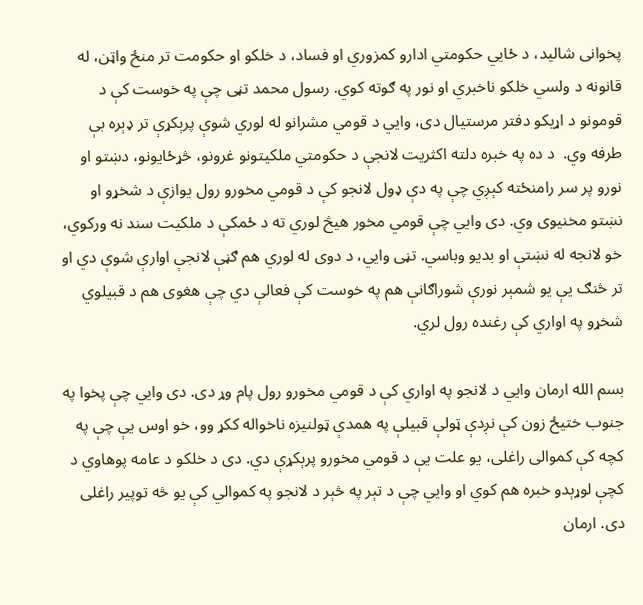پخوانی شاليد، د ځايي حکومتي ادارو کمزوري او فساد، د خلکو او حکومت تر منځ واټن، له قانونه د ولسي خلکو ناخبري او نور په ګوته کوي. رسول محمد تڼی چې په خوست کې د قومونو د اړيکو دفتر مرستيال دی، وايي د قومي مشرانو له لوري شوې پرېکړې تر ډېره بې طرفه وي.  د ده په خبره دلته اکثريت لانجې د حکومتي ملکيتونو غرونو، څړځايونو، دښتو او نورو پر سر رامنځته کېږي چې په دې ډول لانجو کې د قومي مخورو رول يوازې د شخړو او نښتو مخنيوی وي. دی وايي چې قومي مخور هيڅ لوري ته د ځمکې د ملکيت سند نه ورکوي، خو لانجه له نښتې او بديو وباسي. تڼی وايي، د دوی له لوري هم ګڼې لانجې اوارې شوې دي او تر څنګ يې يو شمېر نورې شوراګانې هم په خوست کې فعالې دي چې هغوی هم د قبيلوي شخړو په اواري کې رغنده رول لري.

بسم الله ارمان وايي د لانجو په اواري کې د قومي مخورو رول پام وړ دی. دی وايي چې پخوا په جنوب ختيځ زون کې نږدې ټولې قبيلې په همدې ټولنيزه ناخواله ککړ وو، خو اوس يې چې په کچه کې کموالی راغلی، يو علت یې د قومي مخورو پرېکړې دي. دی د خلکو د عامه پوهاوي د کچې لوړېدو خبره هم کوي او وايي چې د تېر په څېر د لانجو په کموالي کې يو څه توپیر راغلی دی. ارمان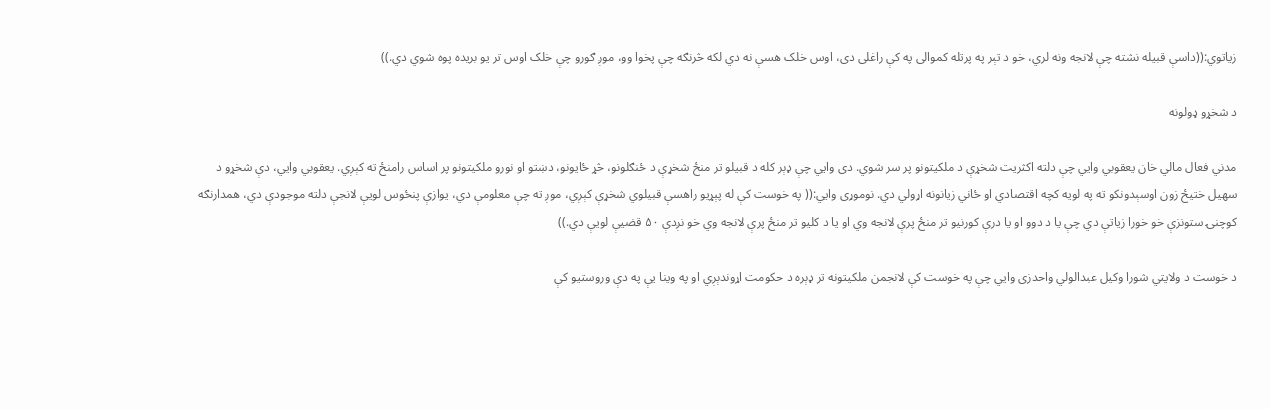زياتوي:((داسې قبيله نشته چې لانجه ونه لري، خو د تېر په پرتله کموالی په کې راغلی دی، اوس خلک هسې نه دي لکه څرنګه چې پخوا وو، موږ ګورو چې خلک اوس تر يو بريده پوه شوي دي.))

د شخړو ډولونه

مدني فعال مالي خان يعقوبي وايي چې دلته اکثريت شخړې د ملکيتونو پر سر شوي. دی وايي چې ډېر کله د قبيلو تر منځ شخړې د ځنګلونو، څړ ځايونو، دښتو او نورو ملکيتونو پر اساس رامنځ ته کېږي. يعقوبي وايي، دې شخړو د سهيل ختيځ زون اوسېدونکو ته په لويه کچه اقتصادي او ځاني زيانونه اړولي دي. نوموړی وايي:(( په خوست کې له پېړيو راهسې قبيلوي شخړې کېږي، موږ ته چې معلومې دي، يوازې پنځوس لويې لانجې دلته موجودې دي، همدارنګه کوچنۍ ستونزې خو خورا زياتې دي چې يا د دوو او يا درې کورنيو تر منځ پرې لانجه وي او يا د کليو تر منځ پرې لانجه وي خو نږدې ۵۰ قضیې لویې دي.))

د خوست د ولايتي شورا وکيل عبدالولي واحدزی وايي چې په خوست کې لانجمن ملکيتونه تر ډېره د حکومت اړوندېږي او په وينا يې په دې وروستيو کې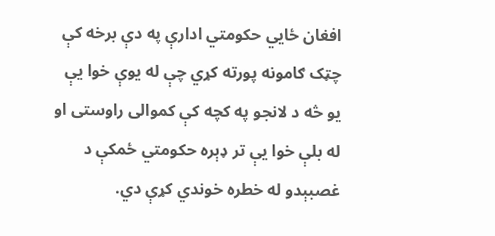افغان ځايي حکومتي ادارې په دې برخه کې چټک ګامونه پورته کړي چې له يوې خوا يې يو څه د لانجو په کچه کې کموالی راوستی او له بلې خوا يې تر ډېره حکومتي ځمکې د غصبېدو له خطره خوندي کړې دي.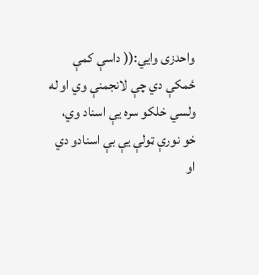واحدزی وايي:(( داسې کمې ځمکې دي چې لانجمنې وي او له ولسي خلکو سره يې اسناد وي، خو نورې ټولې يې بې اسنادو دي او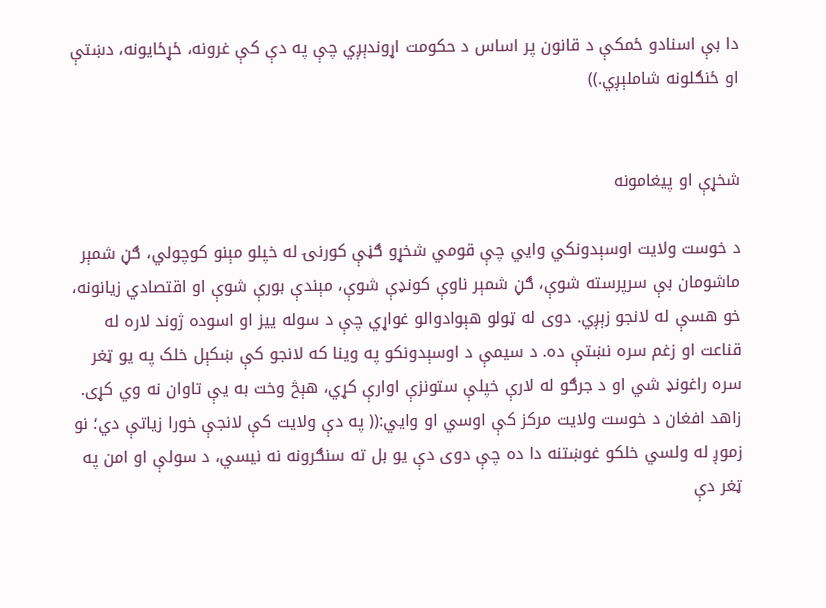دا بې اسنادو ځمکې د قانون پر اساس د حکومت اړوندېږي چې په دې کې غرونه، ځړځايونه، دښتې او ځنګلونه شاملېږي.))


شخړې او پيغامونه

د خوست ولايت اوسېدونکي وايي چې قومي شخړو ګڼې کورنۍ له خپلو مېنو کوچولي، ګڼ شمېر ماشومان بې سرپرسته شوې، ګڼ شمېر ناوې کونډې شوې، مېندې بورې شوې او اقتصادي زيانونه، خو هسې له لانجو زېږي. دوی له ټولو هېوادوالو غواړي چې د سوله ييز او اسوده ژوند لاره له قناعت او زغم سره نښتې ده. د سيمې د اوسېدونکو په وينا که لانجو کې ښکېل خلک په يو ټغر سره راغونډ شي او د جرګو له لارې خپلې ستونزې اوارې کړي، هېڅ وخت به يې تاوان نه وي کړی. زاهد افغان د خوست ولايت مرکز کې اوسي او وايي:(( په دې ولايت کې لانجې خورا زياتې دي؛ نو زموږ له ولسي خلکو غوښتنه دا ده چې دوی دې يو بل ته سنګرونه نه نيسي، د سولې او امن په ټغر دې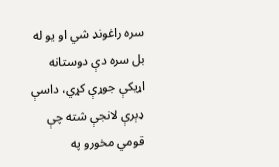سره راغونډ شي او يو له بل سره دې دوستانه اړيکې جوړې کړي، داسې ډېرې لانجې شته چې قومي مخورو په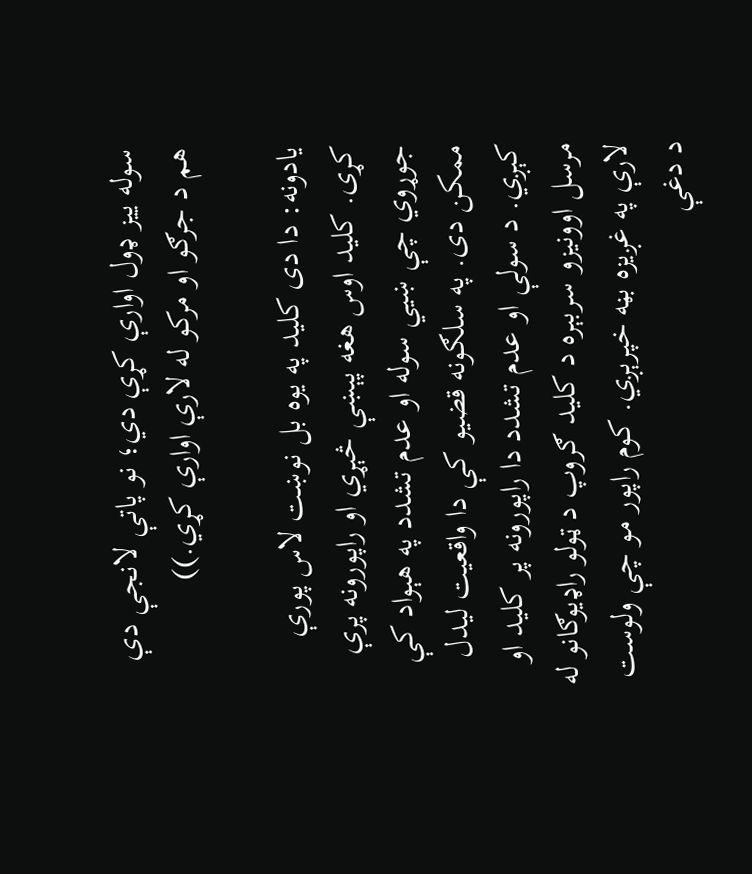سوله ييز ډول اوارې کړې دي؛ نو پاتې لانجې دې هم د جرګو او مرکو له لارې اوارې کړي.))

یادونه: دا دی کلید په یوه بل نوښت لاس پورې کړی. کلید اوس هغه پېښې څېړي او راپورونه پرې جوړوي چې ښيي سوله او عدم تشدد په هېواد کې ممکن دی. په سلګونه قضیو کې دا واقعیت لیدل کېږي. د سولې او عدم تشدد دا راپورونه پر کلید او مرسل اوونیزو سربېره د کلید ګروپ د ټولو راډیوګانو له لارې په غږیزه بڼه خپرېږي. کوم راپور مو چې ولوست د دغې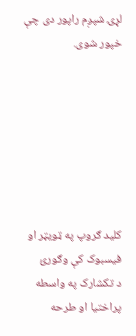لړۍ شپږم راپور دی چې خپور شوی.







کلید ګروپ په ټویټر او فیسبوک کې وګورئ
د تکشارک په واسطه پراختیا او طرحه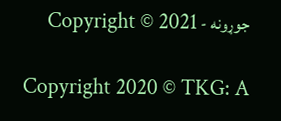جوړونه - Copyright © 2021

Copyright 2020 © TKG: A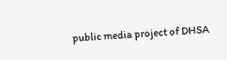public media project of DHSA